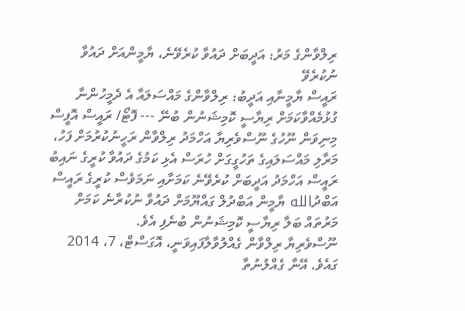ރިލްވާންގެ މަރު: އަދީބަށް ދައުވާ ކުރެވޭނެ، ޔާމީންއަށް ދައުވާ ނުކުރެވޭ
ރައީސް ޔާމީނާއި އަދީބު: ރިލްވާންގެ މައްސަލައާ އެ ދެމީހުންނާ ގުޅުމެއްވާކަމަށް ރިޔާސީ ކޮމިޝަނުން ބުނޭ --- ފޮޓޯ/ ރައީސް އޮފީސް
މިނިވަން ނޫހުގެ ނޫސްވެރިޔާ އަހްމަދު ރިލްވާން ރަހީނުކުރުމަށް ފަހު، މަރާލި މައްސަލައިގެ ތަހުގީގަށް ހުރަސް އެޅި ކަމުގެ ދައުވާ ކުރީގެ ނައިބު ރައީސް އަހްމަދު އަދީބަށް ކުރެވޭނެ ކަމަށާއި ނަމަވެސް ކުރީގެ ރައީސް އަބްދުالله ޔާމީން އަބްދުލް ގައްޔޫމަށް ދައުވާ ނުކުރާނެ ކަމަށް މަރުތައް ބަލާ ރިޔާސީ ކޮމިޝަނުން ބުނެފި އެވެ.
ނޫސްވެރިޔާ ރިލްވާން ގެއްލުވާލާފައިވަނީ، އޮގަސްޓް، 7، 2014 ގައެވެ. އޭނާ ގެއްލުނުތާ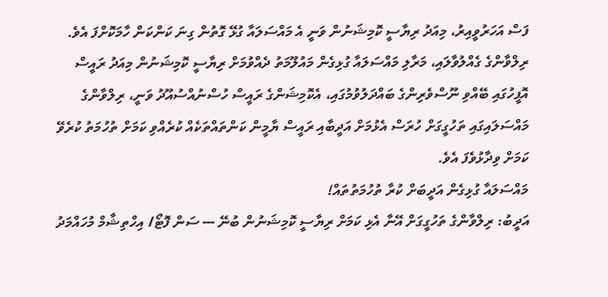ފަސް އަހަރުވީއިރު، މިއަދު ރިޔާސީ ކޮމިޝަނުން ވަނީ އެ މައްސަލައާ ގުޅޭ ގޮތުން ގިނަ ކަންކަން ހާމަކޮށްފަ އެވެ.
ރިލްވާންގެ ގެއްލުވާލައި، މަރާލި މައްސަލައާ ގުޅިގެން މައުލޫމަތު ދެއްވުމަށް ރިޔާސީ ކޮމިޝަނުން މިއަދު ރައީސް އޮފީހުގައި ބޭއްވި ނޫސްވެރިންގެ ބައްދަލުވުމުގައި، އެކޮމިޝަންގެ ރައީސް ހުސްނުއްސުއޫދު ވަނީ، ރިލްވާންގެ މައްސަލައިގައި ތަހުގީގަށް ހުރަސް އެޅުމަށް އަދީބާއި ރައީސް ޔާމީން ކަންތައްތަކެއް ކުރެއްވި ކަމަށް ތުހުމަތު ކުރެވޭ ކަމަށް ވިދާޅުވެފަ އެވެ.
މައްސަލައާ ގުޅިގެން އަދީބަށް ކުރާ ތުހުމަތުތައް!
އަދީބު: ރިލްވާންގެ ތަހުގީގަށް އޭނާ އެޅި ކަމަށް ރިޔާސީ ކޮމިޝަނުން ބުނޭ --- ސަން ފޮޓޯ/ އިހްތިޝާމް މުހައްމަދު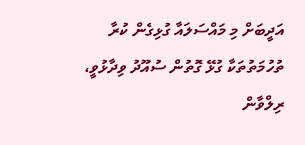އަދީބަށް މި މައްސަލައާ ގުޅިގެން ކުރާ ތުހުމަތުތަކާ ގުޅޭ ގޮތުން ސުއޫދު ވިދާޅުވީ، ރިލްވާން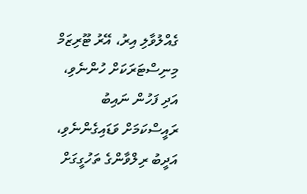ގެއްލުވާލި އިރު، އޭރު ޓޫރިޒަމް މިނިސްޓަރަކަށް ހުންނެވި، އަދި ފަހުން ނައިބު ރައީސްކަމަށް ވަޑައިގެންނެވި، އަދީބު ރިލްވާންގެ ތަހުގީގަށް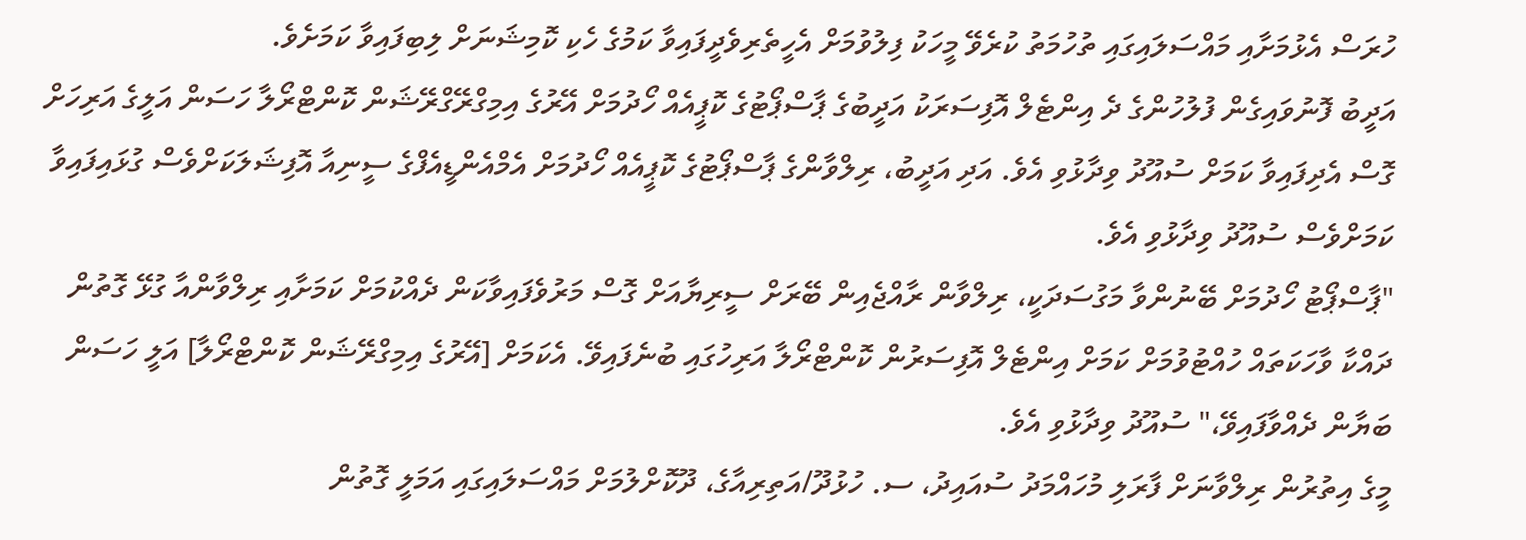ހުރަސް އެޅުމަށާއި މައްސަލައިގައި ތުހުމަތު ކުރެވޭ މީހަކު ފިލުވުމަށް އެހީތެރިވެދީފައިވާ ކަމުގެ ހެކި ކޮމިޝަނަށް ލިބިފައިވާ ކަމަށެވެ.
އަދީބު ފޮނުވައިގެން ފުލުހުންގެ ދެ އިންޓެލް އޮފިސަރަކު އަދީބުގެ ޕާސްޕޯޓުގެ ކޮޕީއެއް ހޯދުމަށް އޭރުގެ އިމިގްރޭގްރޭޝަން ކޮންޓްރޯލާ ހަސަން އަލީގެ އަރިހަށް ގޮސް އެދިފައިވާ ކަމަށް ސުއޫދު ވިދާޅުވި އެވެ. އަދި އަދީބު، ރިލްވާންގެ ޕާސްޕޯޓުގެ ކޮޕީއެއް ހޯދުމަށް އެމްއެންޑީއެފްގެ ސީނިއާ އޮފިޝަލަކަށްވެސް ގުޅައިފައިވާ ކަމަށްވެސް ސުއޫދު ވިދާޅުވި އެވެ.
"ޕާސްޕޯޓު ހޯދުމަށް ބޭނުންވާ މަގުސަދަކީ، ރިލްވާން ރާއްޖެއިން ބޭރަށް ސީރިޔާއަށް ގޮސް މަރުވެފައިވާކަން ދެއްކުމަށް ކަމަށާއި ރިލްވާންއާ ގުޅޭ ގޮތުން ދައްކާ ވާހަކަތައް ހުއްޓުވުމަށް ކަމަށް އިންޓެލް އޮފިސަރުން ކޮންޓްރޯލާ އަރިހުގައި ބުނެފައިވޭ. އެކަމަށް [އޭރުގެ އިމިގްރޭޝަން ކޮންޓްރޯލާ] އަލީ ހަސަން ބަޔާން ދެއްވާފައިވޭ،" ސުއޫދު ވިދާޅުވި އެވެ.
މީގެ އިތުރުން ރިލްވާނަށް ފާރަލި މުހައްމަދު ސުއައިދު، ސ. ހުޅުދޫ/އަތިރިއާގެ، ދޫކޮށްލުމަށް މައްސަލައިގައި އަމަލީ ގޮތުން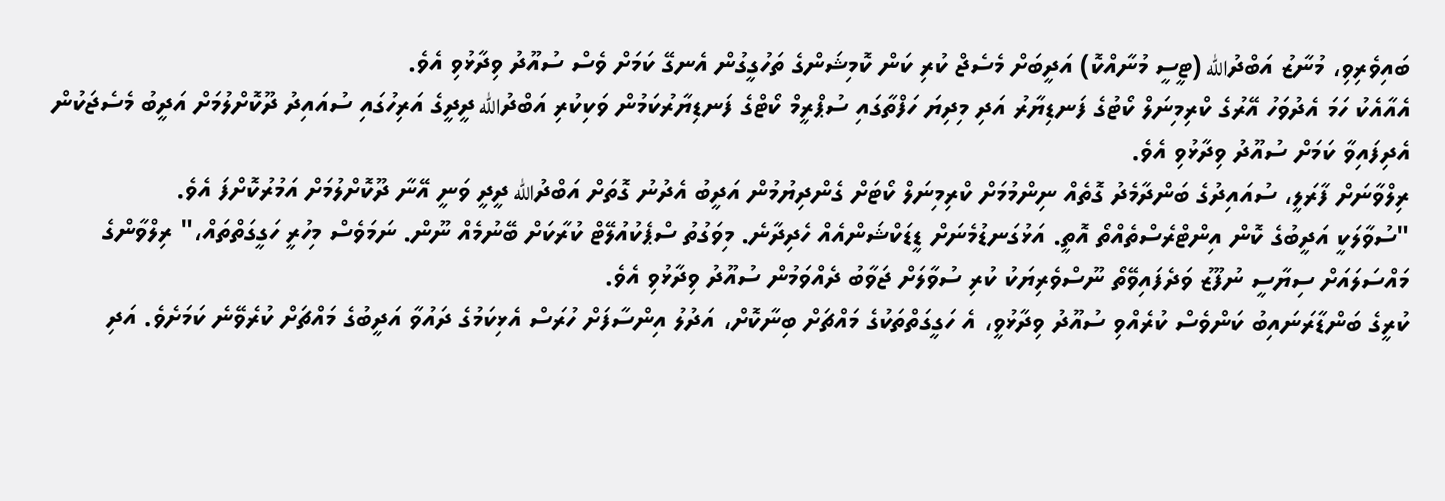ބައިވެރިވި، މުނާޒު އަބްދުالله (ޓީސީ މުނާއްކޮ) އަދީބަށް މެސެޖް ކުރި ކަން ކޮމިޝަންގެ ތަހުގީގުން އެނގޭ ކަމަށް ވެސް ސުއޫދު ވިދާޅުވި އެވެ.
އެއާއެކު ހަމަ އެދުވަހު އޭރުގެ ކްރިމިނަލް ކޯޓުގެ ފަނޑިޔާރު އަދި މިދިޔަ ހަފްތާގައި ސުޕްރީމް ކޯޓްގެ ފަނޑިޔާރުކަމުން ވަކިކުރި އަބްދުالله ދީދީގެ އަރިހުގައި ސުއައިދު ދޫކޮށްލުމަށް އަދީބު މެސެޖަކުން އެދިފައިވާ ކަމަށް ސުއޫދު ވިދާޅުވި އެވެ.
ރިލްވާނަށް ފާރަލީ، ސުއައިދުގެ ބަންދާމެދު ގޮތެއް ނިންމުމަށް ކްރިމިނަލް ކޯޓަށް ގެންދިޔުމުން އަދީބު އެދުނު ގޮތަށް އަބްދުالله ދީދީ ވަނީ އޭނާ ދޫކޮށްލުމަށް އަމުރުކޮށްފަ އެވެ.
"ސުވާލަކީ އަދީބުގެ ކޮން އިންޓްރެސްތެއްތޯ އޮތީ. އަޅުގަނޑުމެނަށް ޑީޑަކްޝަންއެއް ހެދިދާނެ. މިވަގުތު ސްޕެކުއުލޭޓް ކުރާކަށް ބޭނުމެއް ނޫން. ނަމަވެސް މިހުރީ ހަގީގަތްތައް،" ރިލްވާންގެ މައްސަލައަށް ސިޔާސީ ނުފޫޒު ވަދެފައިވޭތޯ ނޫސްވެރިޔަކު ކުރި ސުވާލަށް ޖަވާބު ދެއްވަމުން ސުއޫދު ވިދާޅުވި އެވެ.
ކުރީގެ ބަންޑާރަނައިބު ކަންވެސް ކުރެއްވި ސުއޫދު ވިދާޅުވީ، އެ ހަގީގަތްތަކުގެ މައްޗަށް ބިނާކޮށް، އަދުލު އިންސާފަށް ހުރަސް އެޅިކަމުގެ ދައުވާ އަދީބުގެ މައްޗަށް ކުރެވޭނެ ކަމަށެވެ. އަދި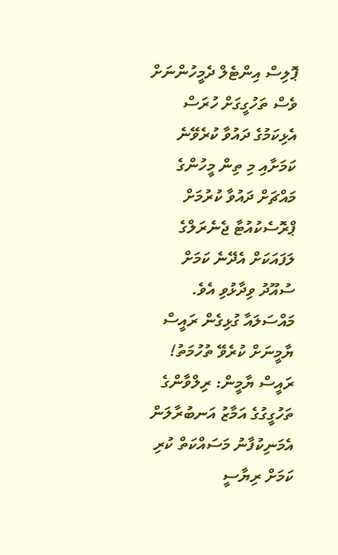ޕޮލިސް އިންޓެލް ދެމީހުންނަށް ވެސް ތަހުގީގަށް ހުރަސް އެޅިކަމުގެ ދައުވާ ކުރެވޭނެ ކަމަށާއި މި ތިން މީހުންގެ މައްޗަށް ދައުވާ ކުރުމަށް ޕްރޮސެކުއުޓާ ޖެނެރަލްގެ ލަފައަކަށް އެދޭނެ ކަމަށް ސުއޫދު ވިދާޅުވި އެވެ.
މައްސަލައާ ގުޅިގެން ރައީސް ޔާމީނަށް ކުރެވޭ ތުހުމަތު!
ރައީސް ޔާމީން: ރިލްވާންގެ ތަހުގީގުގެ އަމާޒު އަނބުރާލަން އެމަނިކުފާނު މަސައްކަތް ކުރި ކަމަށް ރިޔާސީ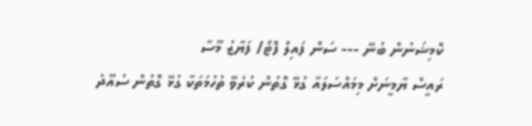ކޮމިޝަނުން ބުނޭ --- ސަން ފައިލް ފޮޓޯ/ ފަޔާޒު މޫސާ
ރައީސް ޔާމީނަށް މިމައްސަލައާ ގުޅޭ ގޮތުން ކުރެވޭ ތުހުމަތަކާ ގުޅޭ ގޮތުން ސުއޫދު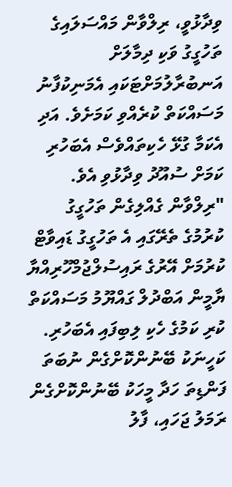ވިދާޅުވީ، ރިލްވާން މައްސަލައިގެ ތަހުގީގު ވަކި ދިމާލަށް އަނބުރާލުމަށްޓަކައި އެމަނިކުފާނު މަސައްކަތް ކުރެއްވި ކަމަށެވެ. އަދި އެކަމާ ގުޅޭ ހެކިތައްވެސް އެބަހުރި ކަމަށް ސުއޫދު ވިދާޅުވި އެވެ.
"ރިލްވާން ގެއްލިގެން ތަހުގީގު ކުރުމުގެ ތެރޭގައި އެ ތަހުގީގު ޑައިވާޓް ކުރުމަށް އޭރުގެ ރައިސުލްޖުމްހޫރިއްޔާ ޔާމީން އަބްދުލް ގައްޔޫމު މަސައްކަތް ކުރި ކަމުގެ ހެކި ލިބިފައި އެބަހުރި. ކަހީނަކު ބޭނުންކޮށްގެން ނުބަތަ ފަންޑިތަ ހަދާ މީހަކު ބޭނުންކޮށްގެން ރަމަލު ޖަހައި، ފާލު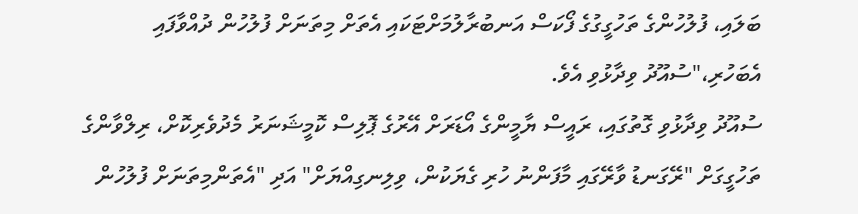ބަލައި، ފުލުހުންގެ ތަހުގީގުގެ ފޯކަސް އަނބުރާލުމަށްޓަކައި އެތަށް މިތަނަށް ފުލުހުން ދުއްވާފައި އެބަހުރި،"ސުއޫދު ވިދާޅުވި އެވެ.
ސުއޫދު ވިދާޅުވި ގޮތުގައި، ރައީސް ޔާމީންގެ އޯޑަރަށް އޭރުގެ ޕޮލިސް ކޮމީޝަނަރު މެދުވެރިކޮށް، ރިލްވާންގެ ތަހުގީގަށް "ރޭގަނޑު ވާރޭގައި މާފަންނު ހުރި ގެޔަކުން، ވިލިނގިއްޔަށް" އަދި "އެތަންމިތަނަށް ފުލުހުން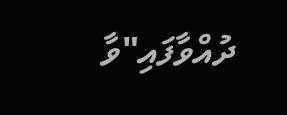ދުއްވާފައި"ވާ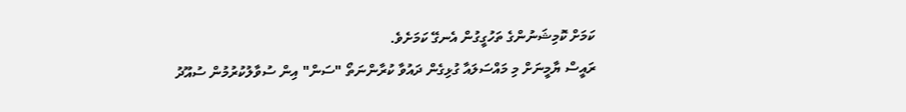ކަމަށް ކޮމިޝަނުންގެ ތަހުގީގުން އެނގޭ ކަމަށެވެ.
ރައީސް ޔާމީނަށް މި މައްސަލައާ ގުޅިގެން ދައުވާ ކުރާންނަތޯ "ސަން" އިން ސުވާލުކުރުމުން ސުއޫދު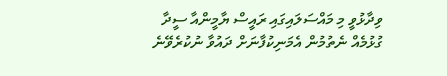ވިދާޅުވީ މި މައްސަލައިގައި ރައީސް ޔާމީންއާ ސީދާ ގުޅުމެއް ނެތުމުން އެމަނިކުފާނަށް ދައުވާ ނުކުރެވޭނެ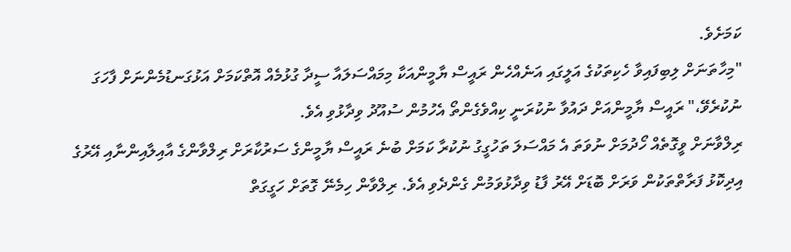ކަމަށެވެ.
"މިހާތަނަށް ލިބިފައިވާ ހެކިތަކުގެ އަލީގައި އަނެއްހެން ރައީސް ޔާމީންއަކާ މިމައްސަލައާ ސީދާ ގުޅުމެއް އޮތްކަމަށް އަޅުގަނޑުމެންނަށް ފާހަގަ ނުކުރެވޭ،" ރައީސް ޔާމީންއަށް ދައުވާ ނުކުރަނީ ކިއްވެގެންތޯ އެހުމުން ސުއޫދު ވިދާޅުވި އެވެ.
ރިލްވާނަށް ވީގޮތެއް ހޯދުމަށް ނުވަތަ އެ މައްސަލަ ތަހުގީގު ނުކުރާ ކަމަށް ބުނެ ރައީސް ޔާމީންގެ ސަރުކާރަށް ރިލްވާންގެ އާއިލާއިންނާއި އޭރުގެ އިދިކޮޅު ފަރާތްތަކުން ވަރަށް ބޮޑަށް އޭރު ފާޑު ވިދާޅުވަމުން ގެންދެވި އެވެ. ރިލްވާން ހިމެނޭ ގޮތަށް ހަގީގަތް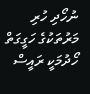ނުހޯދި ހުރި މަރުތަކުގެ ހަގީގަތް ހޯދުމަކީ ރައީސް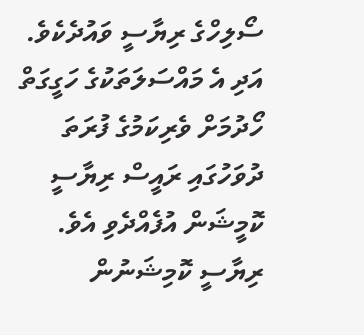ސޯލިހްގެ ރިޔާސީ ވައުދެކެވެ. އަދި އެ މައްސަލަތަކުގެ ހަގީގަތް ހޯދުމަށް ވެރިކަމުގެ ފުރަތަ ދުވަހުގައި ރައީސް ރިޔާސީ ކޮމީޝަން އުފެއްދެވި އެވެ.
ރިޔާސީ ކޮމިޝަނުން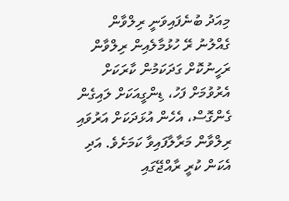މިއަދު ބުނެފައިވަނީ ރިލްވާން ގެއްލުނު ރޭ ހުޅުމާލެއިން ރިލްވާން ރަހީނުކޮށް ގަދަކަމުން ކާރަކަށް އެރުވުމަށް ފަހު، ޑިންގީއަކަށް ލައިގެން ގެންގޮސް، އެހެން އުޅަދަކަށް އަރުވައި ރިލްވާން މަރާލާފައިވާ ކަމަށެވެ. އަދި އެކަން ކުރީ ރާއްޖޭގައި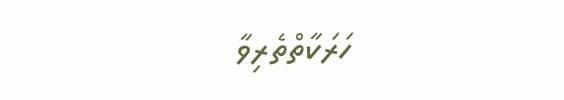ހަރަކާތްތެރިވާ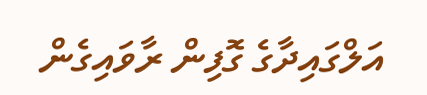އަލްގައިދާގެ ގޮފިން ރާވައިގެން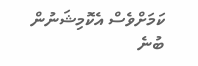ކަމަށްވެސް އެކޮމިޝަނުން ބުނެ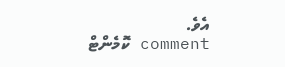އެވެ.
comment ކޮމެންޓް